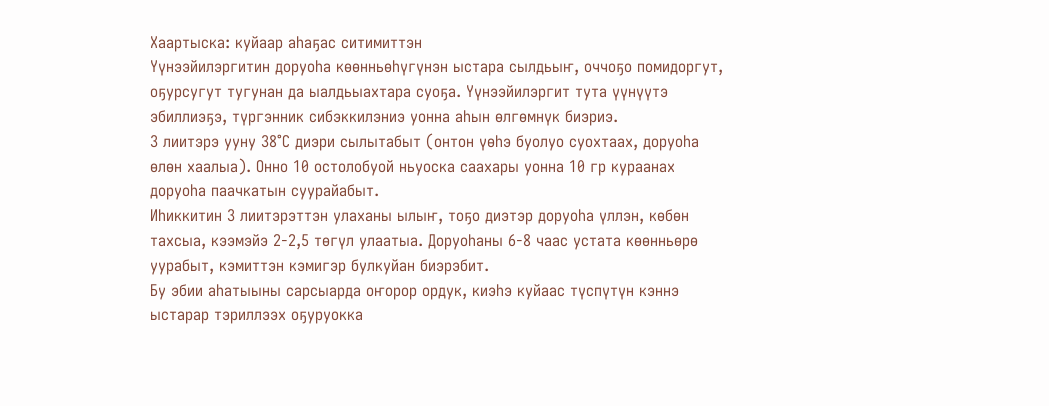Хаартыска: куйаар аһаҕас ситимиттэн
Үүнээйилэргитин доруоһа көөнньөһүгүнэн ыстара сылдьыҥ, оччоҕо помидоргут, оҕурсугут тугунан да ыалдьыахтара суоҕа. Үүнээйилэргит тута үүнүүтэ эбиллиэҕэ, түргэнник сибэккилэниэ уонна аһын өлгөмнүк биэриэ.
3 лиитэрэ ууну 38°С диэри сылытабыт (онтон үөһэ буолуо суохтаах, доруоһа өлөн хаалыа). Онно 10 остолобуой ньуоска саахары уонна 10 гр кураанах доруоһа паачкатын суурайабыт.
Иһиккитин 3 лиитэрэттэн улаханы ылыҥ, тоҕо диэтэр доруоһа үллэн, көбөн тахсыа, кээмэйэ 2-2,5 төгүл улаатыа. Доруоһаны 6-8 чаас устата көөнньөрө уурабыт, кэмиттэн кэмигэр булкуйан биэрэбит.
Бу эбии аһатыыны сарсыарда оҥорор ордук, киэһэ куйаас түспүтүн кэннэ ыстарар тэриллээх оҕуруокка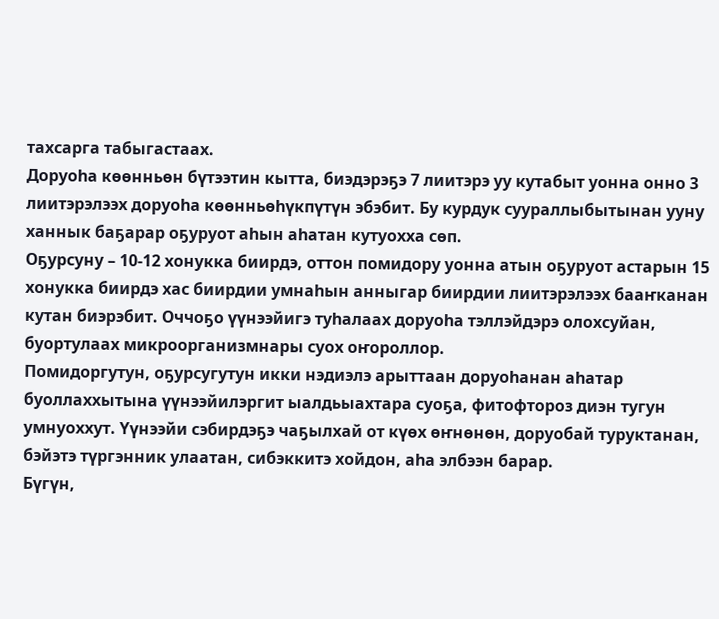тахсарга табыгастаах.
Доруоһа көөнньөн бүтээтин кытта, биэдэрэҕэ 7 лиитэрэ уу кутабыт уонна онно 3 лиитэрэлээх доруоһа көөнньөһүкпүтүн эбэбит. Бу курдук суураллыбытынан ууну ханнык баҕарар оҕуруот аһын аһатан кутуохха сөп.
Оҕурсуну – 10-12 хонукка биирдэ, оттон помидору уонна атын оҕуруот астарын 15 хонукка биирдэ хас биирдии умнаһын анныгар биирдии лиитэрэлээх бааҥканан кутан биэрэбит. Оччоҕо үүнээйигэ туһалаах доруоһа тэллэйдэрэ олохсуйан, буортулаах микроорганизмнары суох оҥороллор.
Помидоргутун, оҕурсугутун икки нэдиэлэ арыттаан доруоһанан аһатар буоллаххытына үүнээйилэргит ыалдьыахтара суоҕа, фитофтороз диэн тугун умнуоххут. Үүнээйи сэбирдэҕэ чаҕылхай от күөх өҥнөнөн, доруобай туруктанан, бэйэтэ түргэнник улаатан, сибэккитэ хойдон, аһа элбээн барар.
Бүгүн,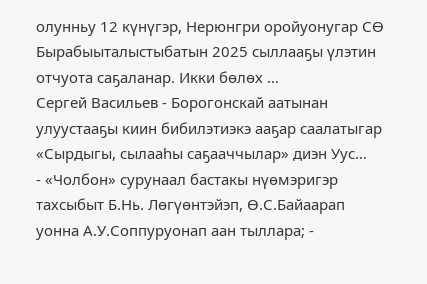олунньу 12 күнүгэр, Нерюнгри оройуонугар СӨ Бырабыыталыстыбатын 2025 сыллааҕы үлэтин отчуота саҕаланар. Икки бөлөх …
Сергей Васильев - Борогонскай аатынан улуустааҕы киин бибилэтиэкэ ааҕар саалатыгар «Сырдыгы, сылааһы саҕааччылар» диэн Уус…
- «Чолбон» сурунаал бастакы нүөмэригэр тахсыбыт Б.Нь. Лөгүөнтэйэп, Ө.С.Байаарап уонна А.У.Соппуруонап аан тыллара; -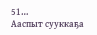51…
Ааспыт сууккаҕа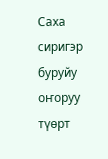Саха сиригэр буруйу оҥоруу түөрт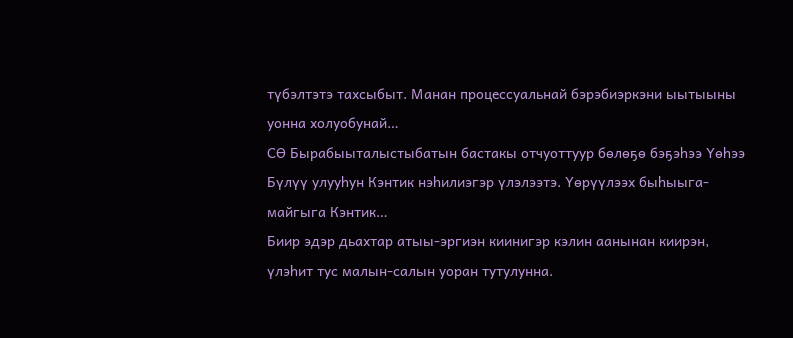түбэлтэтэ тахсыбыт. Манан процессуальнай бэрэбиэркэни ыытыыны уонна холуобунай…
СӨ Бырабыыталыстыбатын бастакы отчуоттуур бөлөҕө бэҕэһээ Үөһээ Бүлүү улууһун Кэнтик нэһилиэгэр үлэлээтэ. Үөрүүлээх быһыыга-майгыга Кэнтик…
Биир эдэр дьахтар атыы-эргиэн киинигэр кэлин аанынан киирэн, үлэһит тус малын-салын уоран тутулунна.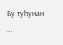Бу туһунан …